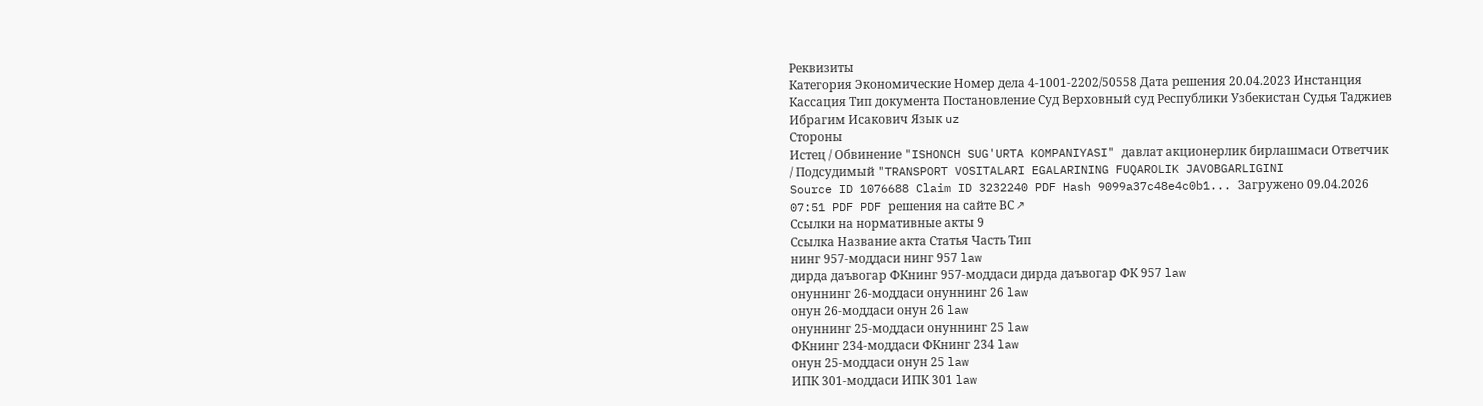Реквизиты
Категория Экономические Номер дела 4-1001-2202/50558 Дата решения 20.04.2023 Инстанция Кассация Тип документа Постановление Суд Верховный суд Республики Узбекистан Судья Таджиев Ибрагим Исакович Язык uz
Стороны
Истец / Обвинение "ISHONCH SUG'URTA KOMPANIYASI" давлат акционерлик бирлашмаси Ответчик / Подсудимый "TRANSPORT VOSITALARI EGALARINING FUQAROLIK JAVOBGARLIGINI
Source ID 1076688 Claim ID 3232240 PDF Hash 9099a37c48e4c0b1... Загружено 09.04.2026 07:51 PDF PDF решения на сайте ВС ↗
Ссылки на нормативные акты 9
Ссылка Название акта Статья Часть Тип
нинг 957-моддаси нинг 957 law
дирда даъвогар ФКнинг 957-моддаси дирда даъвогар ФК 957 law
онуннинг 26-моддаси онуннинг 26 law
онун 26-моддаси онун 26 law
онуннинг 25-моддаси онуннинг 25 law
ФКнинг 234-моддаси ФКнинг 234 law
онун 25-моддаси онун 25 law
ИПК 301-моддаси ИПК 301 law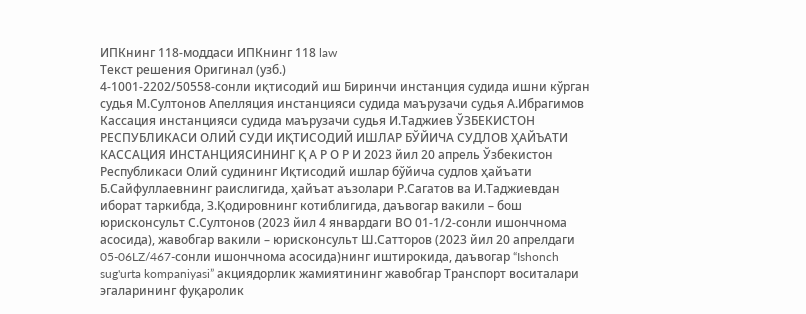ИПКнинг 118-моддаси ИПКнинг 118 law
Текст решения Оригинал (узб.)
4-1001-2202/50558-сонли иқтисодий иш Биринчи инстанция судида ишни кўрган судья М.Султонов Апелляция инстанцияси судида маърузачи судья А.Ибрагимов Кассация инстанцияси судида маърузачи судья И.Таджиев ЎЗБЕКИСТОН РЕСПУБЛИКАСИ ОЛИЙ СУДИ ИҚТИСОДИЙ ИШЛАР БЎЙИЧА СУДЛОВ ҲАЙЪАТИ КАССАЦИЯ ИНСТАНЦИЯСИНИНГ Қ А Р О Р И 2023 йил 20 апрель Ўзбекистон Республикаси Олий судининг Иқтисодий ишлар бўйича судлов ҳайъати Б.Сайфуллаевнинг раислигида, ҳайъат аъзолари Р.Сагатов ва И.Таджиевдан иборат таркибда, З.Қодировнинг котиблигида, даъвогар вакили – бош юрисконсульт С.Султонов (2023 йил 4 январдаги ВО 01-1/2-сонли ишончнома асосида), жавобгар вакили – юрисконсульт Ш.Сатторов (2023 йил 20 апрелдаги 05-06LZ/467-сонли ишончнома асосида)нинг иштирокида, даъвогар “Ishonch sug'urta kompaniyasi” акциядорлик жамиятининг жавобгар Транспорт воситалари эгаларининг фуқаролик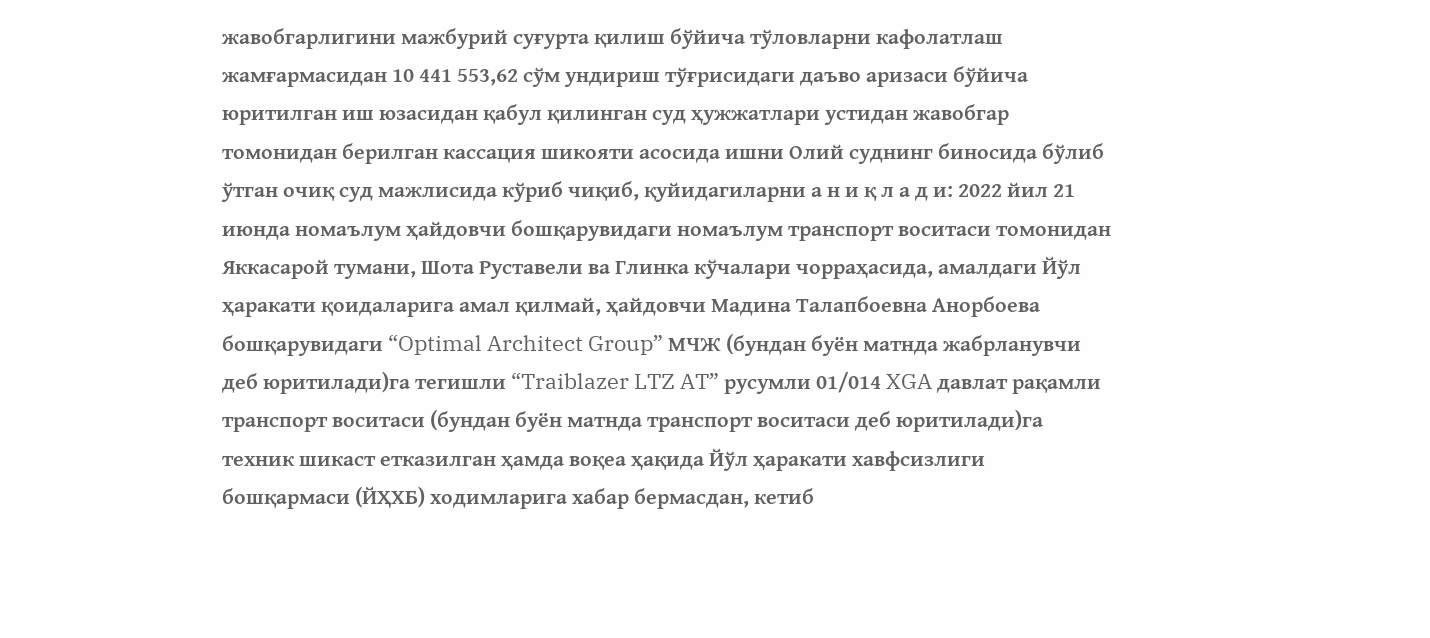жавобгарлигини мажбурий суғурта қилиш бўйича тўловларни кафолатлаш жамғармасидан 10 441 553,62 сўм ундириш тўғрисидаги даъво аризаси бўйича юритилган иш юзасидан қабул қилинган суд ҳужжатлари устидан жавобгар томонидан берилган кассация шикояти асосида ишни Олий суднинг биносида бўлиб ўтган очиқ суд мажлисида кўриб чиқиб, қуйидагиларни а н и қ л а д и: 2022 йил 21 июнда номаълум ҳайдовчи бошқарувидаги номаълум транспорт воситаси томонидан Яккасарой тумани, Шота Руставели ва Глинка кўчалари чорраҳасида, амалдаги Йўл ҳаракати қоидаларига амал қилмай, ҳайдовчи Мадина Талапбоевна Анорбоева бошқарувидаги “Optimal Architect Group” МЧЖ (бундан буён матнда жабрланувчи деб юритилади)га тегишли “Traiblazer LTZ AT” русумли 01/014 XGA давлат рақамли транспорт воситаси (бундан буён матнда транспорт воситаси деб юритилади)га техник шикаст етказилган ҳамда воқеа ҳақида Йўл ҳаракати хавфсизлиги бошқармаси (ЙҲХБ) ходимларига хабар бермасдан, кетиб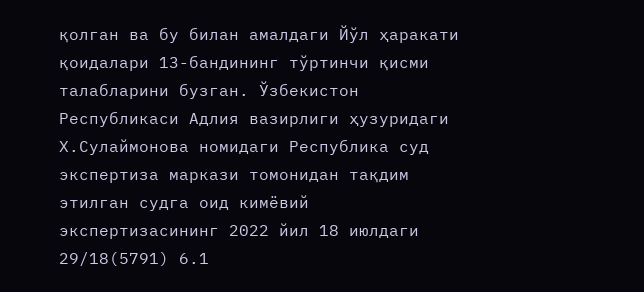қолган ва бу билан амалдаги Йўл ҳаракати қоидалари 13-бандининг тўртинчи қисми талабларини бузган. Ўзбекистон Республикаси Адлия вазирлиги ҳузуридаги Х.Сулаймонова номидаги Республика суд экспертиза маркази томонидан тақдим этилган судга оид кимёвий экспертизасининг 2022 йил 18 июлдаги 29/18(5791) 6.1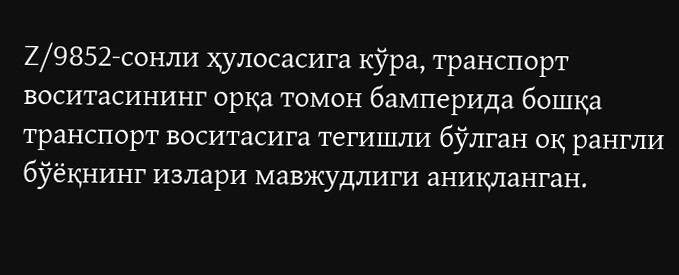Z/9852-сонли ҳулосасига кўра, транспорт воситасининг орқа томон бамперида бошқа транспорт воситасига тегишли бўлган оқ рангли бўёқнинг излари мавжудлиги аниқланган.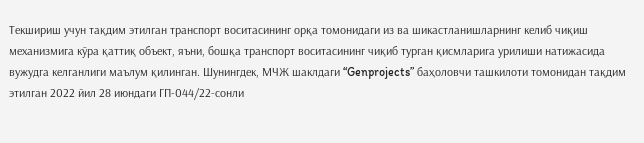Текшириш учун тақдим этилган транспорт воситасининг орқа томонидаги из ва шикастланишларнинг келиб чиқиш механизмига кўра қаттиқ объект, яъни, бошқа транспорт воситасининг чиқиб турган қисмларига урилиши натижасида вужудга келганлиги маълум қилинган. Шунингдек, МЧЖ шаклдаги “Genprojects” баҳоловчи ташкилоти томонидан тақдим этилган 2022 йил 28 июндаги ГП-044/22-сонли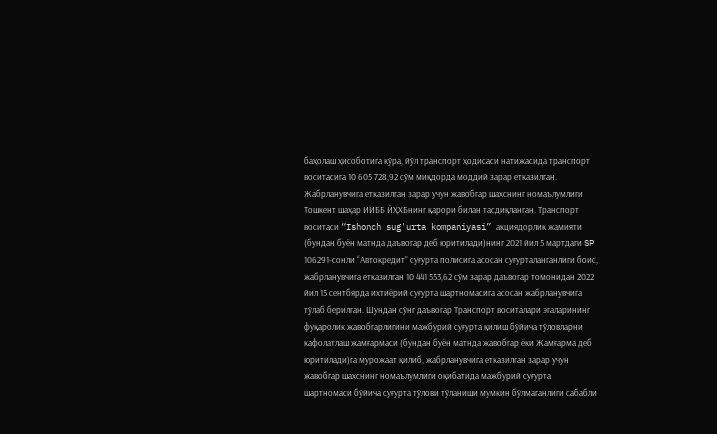баҳолаш ҳисоботига кўра, йўл транспорт ҳодисаси натижасида транспорт воситасига 10 605 728,92 сўм миқдорда моддий зарар етказилган. Жабрланувчига етказилган зарар учун жавобгар шахснинг номаълумлиги Тошкент шаҳар ИИББ ЙҲХБнинг қарори билан тасдиқланган. Транспорт воситаси “Ishonch sug'urta kompaniyasi” акциядорлик жамияти (бундан буён матнда даъвогар деб юритилади)нинг 2021 йил 5 мартдаги SP 106291-сонли “Автокредит” суғурта полисига асосан суғурталанганлиги боис, жабрланувчига етказилган 10 441 553,62 сўм зарар даъвогар томонидан 2022 йил 15 сентбярда ихтиёрий суғурта шартномасига асосан жабрланувчига тўлаб берилган. Шундан сўнг даъвогар Транспорт воситалари эгаларининг фуқаролик жавобгарлигини мажбурий суғурта қилиш бўйича тўловларни кафолатлаш жамғармаси (бундан буён матнда жавобгар ёки Жамғарма деб юритилади)га мурожаат қилиб, жабрланувчига етказилган зарар учун жавобгар шахснинг номаълумлиги оқибатида мажбурий суғурта шартномаси бўйича суғурта тўлови тўланиши мумкин бўлмаганлиги сабабли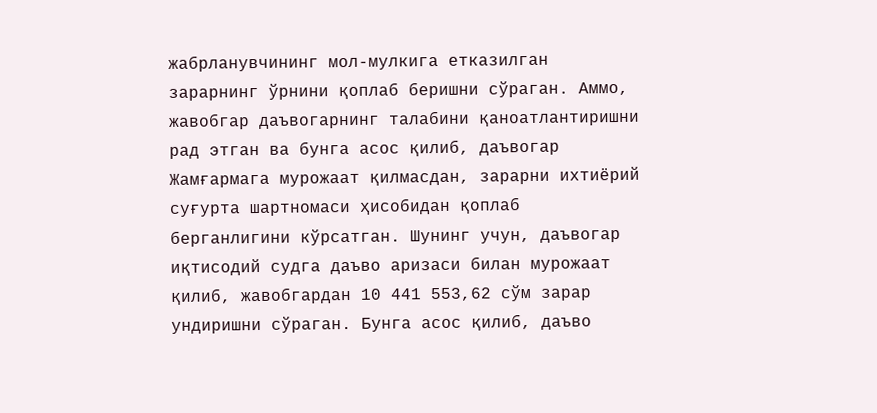жабрланувчининг мол-мулкига етказилган зарарнинг ўрнини қоплаб беришни сўраган. Аммо, жавобгар даъвогарнинг талабини қаноатлантиришни рад этган ва бунга асос қилиб, даъвогар Жамғармага мурожаат қилмасдан, зарарни ихтиёрий суғурта шартномаси ҳисобидан қоплаб берганлигини кўрсатган. Шунинг учун, даъвогар иқтисодий судга даъво аризаси билан мурожаат қилиб, жавобгардан 10 441 553,62 сўм зарар ундиришни сўраган. Бунга асос қилиб, даъво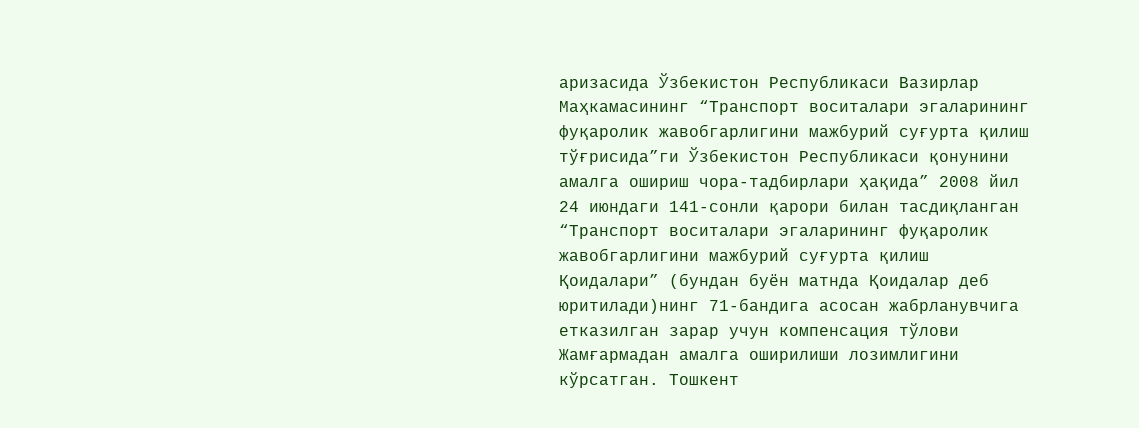аризасида Ўзбекистон Республикаси Вазирлар Маҳкамасининг “Транспорт воситалари эгаларининг фуқаролик жавобгарлигини мажбурий суғурта қилиш тўғрисида”ги Ўзбекистон Республикаси қонунини амалга ошириш чора-тадбирлари ҳақида” 2008 йил 24 июндаги 141-сонли қарори билан тасдиқланган “Транспорт воситалари эгаларининг фуқаролик жавобгарлигини мажбурий суғурта қилиш Қоидалари” (бундан буён матнда Қоидалар деб юритилади)нинг 71-бандига асосан жабрланувчига етказилган зарар учун компенсация тўлови Жамғармадан амалга оширилиши лозимлигини кўрсатган. Тошкент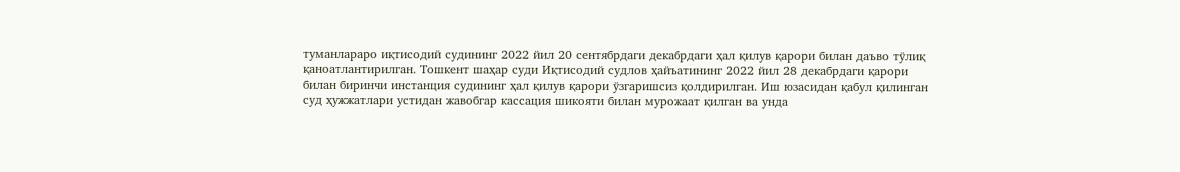туманлараро иқтисодий судининг 2022 йил 20 сентябрдаги декабрдаги ҳал қилув қарори билан даъво тўлиқ қаноатлантирилган. Тошкент шаҳар суди Иқтисодий судлов ҳайъатининг 2022 йил 28 декабрдаги қарори билан биринчи инстанция судининг ҳал қилув қарори ўзгаришсиз қолдирилган. Иш юзасидан қабул қилинган суд ҳужжатлари устидан жавобгар кассация шикояти билан мурожаат қилган ва унда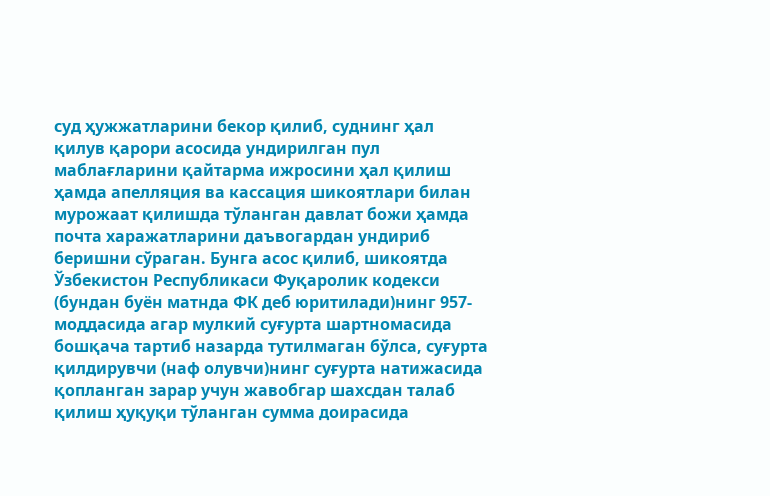суд ҳужжатларини бекор қилиб, суднинг ҳал қилув қарори асосида ундирилган пул маблағларини қайтарма ижросини ҳал қилиш ҳамда апелляция ва кассация шикоятлари билан мурожаат қилишда тўланган давлат божи ҳамда почта харажатларини даъвогардан ундириб беришни сўраган. Бунга асос қилиб, шикоятда Ўзбекистон Республикаси Фуқаролик кодекси (бундан буён матнда ФК деб юритилади)нинг 957-моддасида агар мулкий суғурта шартномасида бошқача тартиб назарда тутилмаган бўлса, суғурта қилдирувчи (наф олувчи)нинг суғурта натижасида қопланган зарар учун жавобгар шахсдан талаб қилиш ҳуқуқи тўланган сумма доирасида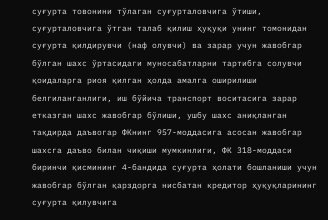суғурта товонини тўлаган суғурталовчига ўтиши, суғурталовчига ўтган талаб қилиш ҳуқуқи унинг томонидан суғурта қилдирувчи (наф олувчи) ва зарар учун жавобгар бўлган шахс ўртасидаги муносабатларни тартибга солувчи қоидаларга риоя қилган ҳолда амалга оширилиши белгиланганлиги, иш бўйича транспорт воситасига зарар етказган шахс жавобгар бўлиши, ушбу шахс аниқланган тақдирда даъвогар ФКнинг 957-моддасига асосан жавобгар шахсга даъво билан чиқиши мумкинлиги, ФК 318-моддаси биринчи қисмининг 4-бандида суғурта ҳолати бошланиши учун жавобгар бўлган қарздорга нисбатан кредитор ҳуқуқларининг суғурта қилувчига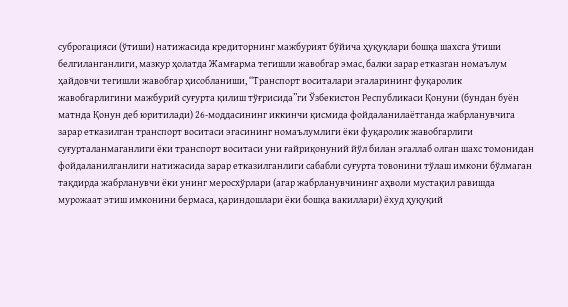суброгацияси (ўтиши) натижасида кредиторнинг мажбурият бўйича ҳуқуқлари бошқа шахсга ўтиши белгиланганлиги, мазкур ҳолатда Жамғарма тегишли жавобгар эмас, балки зарар етказган номаълум ҳайдовчи тегишли жавобгар ҳисобланиши, “Транспорт воситалари эгаларининг фуқаролик жавобгарлигини мажбурий суғурта қилиш тўғрисида”ги Ўзбекистон Республикаси Қонуни (бундан буён матнда Қонун деб юритилади) 26-моддасининг иккинчи қисмида фойдаланилаётганда жабрланувчига зарар етказилган транспорт воситаси эгасининг номаълумлиги ёки фуқаролик жавобгарлиги суғурталанмаганлиги ёки транспорт воситаси уни ғайриқонуний йўл билан эгаллаб олган шахс томонидан фойдаланилганлиги натижасида зарар етказилганлиги сабабли суғурта товонини тўлаш имкони бўлмаган тақдирда жабрланувчи ёки унинг меросхўрлари (агар жабрланувчининг аҳволи мустақил равишда мурожаат этиш имконини бермаса, қариндошлари ёки бошқа вакиллари) ёхуд ҳуқуқий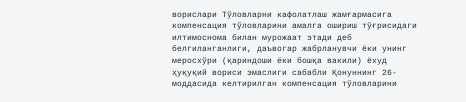ворислари Тўловларни кафолатлаш жамғармасига компенсация тўловларини амалга ошириш тўғрисидаги илтимоснома билан мурожаат этади деб белгиланганлиги, даъвогар жабрланувчи ёки унинг меросхўри (қариндоши ёки бошқа вакили) ёхуд ҳуқуқий вориси эмаслиги сабабли Қонуннинг 26-моддасида келтирилган компенсация тўловларини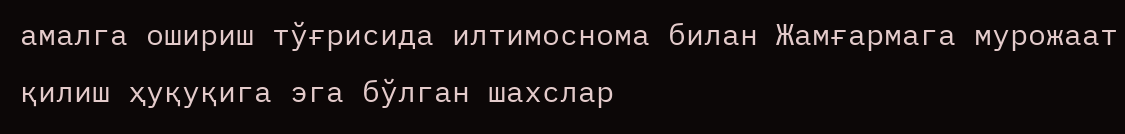амалга ошириш тўғрисида илтимоснома билан Жамғармага мурожаат қилиш ҳуқуқига эга бўлган шахслар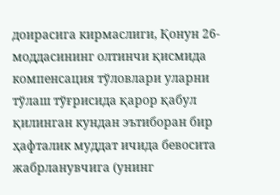доирасига кирмаслиги, Қонун 26-моддасининг олтинчи қисмида компенсация тўловлари уларни тўлаш тўғрисида қарор қабул қилинган кундан эътиборан бир ҳафталик муддат ичида бевосита жабрланувчига (унинг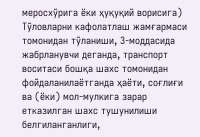меросхўрига ёки ҳуқуқий ворисига) Тўловларни кафолатлаш жамғармаси томонидан тўланиши, 3-моддасида жабрланувчи деганда, транспорт воситаси бошқа шахс томонидан фойдаланилаётганда ҳаёти, соғлиғи ва (ёки) мол-мулкига зарар етказилган шахс тушунилиши белгиланганлиги,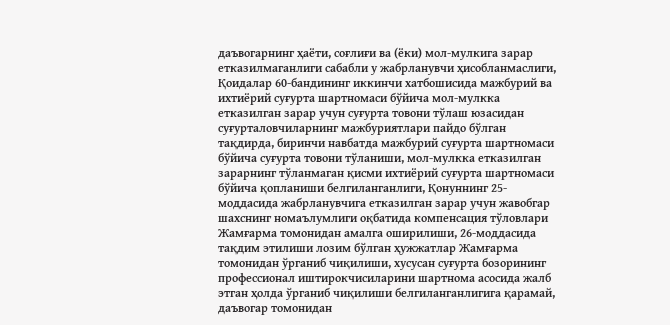даъвогарнинг ҳаёти, соғлиғи ва (ёки) мол-мулкига зарар етказилмаганлиги сабабли у жабрланувчи ҳисобланмаслиги, Қоидалар 60-бандининг иккинчи хатбошисида мажбурий ва ихтиёрий суғурта шартномаси бўйича мол-мулкка етказилган зарар учун суғурта товони тўлаш юзасидан суғурталовчиларнинг мажбуриятлари пайдо бўлган тақдирда, биринчи навбатда мажбурий суғурта шартномаси бўйича суғурта товони тўланиши, мол-мулкка етказилган зарарнинг тўланмаган қисми ихтиёрий суғурта шартномаси бўйича қопланиши белгиланганлиги, Қонуннинг 25-моддасида жабрланувчига етказилган зарар учун жавобгар шахснинг номаълумлиги оқбатида компенсация тўловлари Жамғарма томонидан амалга оширилиши, 26-моддасида тақдим этилиши лозим бўлган ҳужжатлар Жамғарма томонидан ўрганиб чиқилиши, хусусан суғурта бозорининг профессионал иштирокчисиларини шартнома асосида жалб этган ҳолда ўрганиб чиқилиши белгиланганлигига қарамай, даъвогар томонидан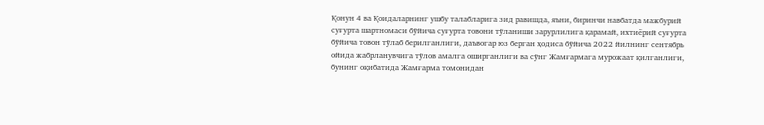Қонун 4 ва Қоидаларнинг ушбу талабларига зид равишда, яъни, биринчи навбатда мажбурий суғурта шартномаси бўйича суғурта товони тўланиши зарурлилига қарамай, ихтиёрий суғурта бўйича товон тўлаб берилганлиги, даъвогар юз берган ҳодиса бўйича 2022 йилнинг сентябрь ойида жабрланувчига тўлов амалга оширганлиги ва сўнг Жамғармага мурожаат қилганлиги, бунинг оқибатида Жамғарма томонидан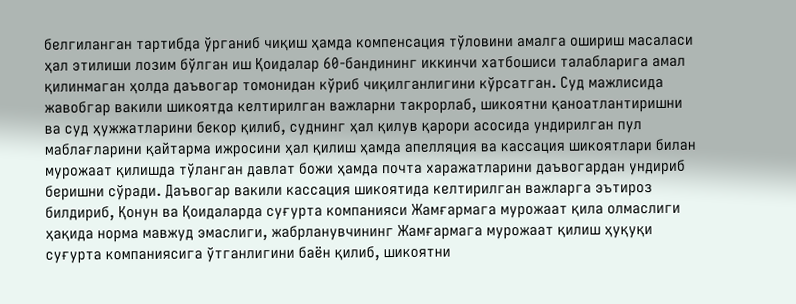белгиланган тартибда ўрганиб чиқиш ҳамда компенсация тўловини амалга ошириш масаласи ҳал этилиши лозим бўлган иш Қоидалар 60-бандининг иккинчи хатбошиси талабларига амал қилинмаган ҳолда даъвогар томонидан кўриб чиқилганлигини кўрсатган. Суд мажлисида жавобгар вакили шикоятда келтирилган важларни такрорлаб, шикоятни қаноатлантиришни ва суд ҳужжатларини бекор қилиб, суднинг ҳал қилув қарори асосида ундирилган пул маблағларини қайтарма ижросини ҳал қилиш ҳамда апелляция ва кассация шикоятлари билан мурожаат қилишда тўланган давлат божи ҳамда почта харажатларини даъвогардан ундириб беришни сўради. Даъвогар вакили кассация шикоятида келтирилган важларга эътироз билдириб, Қонун ва Қоидаларда суғурта компанияси Жамғармага мурожаат қила олмаслиги ҳақида норма мавжуд эмаслиги, жабрланувчининг Жамғармага мурожаат қилиш ҳуқуқи суғурта компаниясига ўтганлигини баён қилиб, шикоятни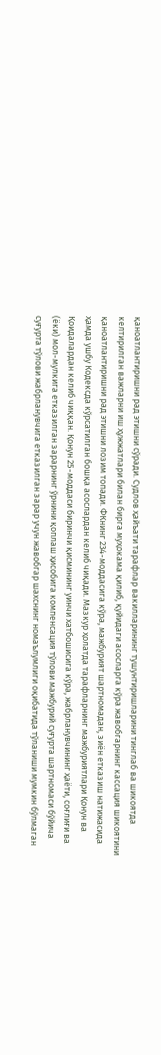қаноатлантиришни рад этишни сўради. Судлов ҳайъати тарафлар вакилларининг тушунтиришларини тинглаб ва шикоятда келтирилган важларни иш ҳужжатлари билан бирга муҳокама қилиб, қуйидаги асосларга кўра жавобгарнинг кассация шикоятини қаноатлантиришни рад этишни лозим топади. ФКнинг 234-моддасига кўра, мажбурият шартномадан, зиён етказиш натижасида ҳамда ушбу Кодексда кўрсатилган бошқа асослардан келиб чиқади. Мазкур ҳолатда тарафларнинг мажбуриятлари Қонун ва Қоидалардан келиб чиққан. Қонун 25-моддаси биринчи қисмининг уинчи хатбошисига кўра, жабрланувчининг ҳаёти, соғлиғи ва (ёки) мол-мулкига етказилган зарарнинг ўрнини қоплаш ҳисобига компенсация тўлови мажбурий суғурта шартномаси бўйича суғурта тўлови жабрланувчига етказилган зарар учун жавобгар шахснинг номаълумлиги оқибатида тўланиши мумкин бўлмаган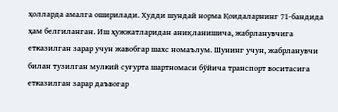ҳолларда амалга оширилади. Худди шундай норма Қоидаларнинг 71-бандида ҳам белгиланган. Иш ҳужжатларидан аниқланишича, жабрланувчига етказилган зарар учун жавобгар шахс номаълум. Шунинг учун, жабрланувчи билан тузилган мулкий суғурта шартномаси бўйича транспорт воситасига етказилган зарар даъвогар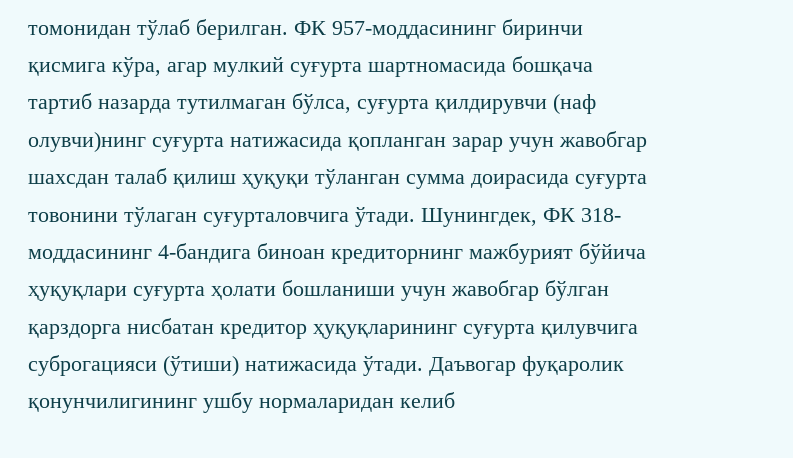томонидан тўлаб берилган. ФК 957-моддасининг биринчи қисмига кўра, агар мулкий суғурта шартномасида бошқача тартиб назарда тутилмаган бўлса, суғурта қилдирувчи (наф олувчи)нинг суғурта натижасида қопланган зарар учун жавобгар шахсдан талаб қилиш ҳуқуқи тўланган сумма доирасида суғурта товонини тўлаган суғурталовчига ўтади. Шунингдек, ФК 318-моддасининг 4-бандига биноан кредиторнинг мажбурият бўйича ҳуқуқлари суғурта ҳолати бошланиши учун жавобгар бўлган қарздорга нисбатан кредитор ҳуқуқларининг суғурта қилувчига суброгацияси (ўтиши) натижасида ўтади. Даъвогар фуқаролик қонунчилигининг ушбу нормаларидан келиб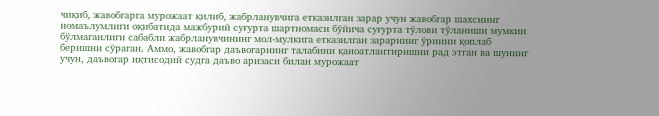чиқиб, жавобгарга мурожаат қилиб, жабрланувчига етказилган зарар учун жавобгар шахснинг номаълумлиги оқибатида мажбурий суғурта шартномаси бўйича суғурта тўлови тўланиши мумкин бўлмаганлиги сабабли жабрланувчининг мол-мулкига етказилган зарарнинг ўрнини қоплаб беришни сўраган. Аммо, жавобгар даъвогарнинг талабини қаноатлантиришни рад этган ва шунинг учун, даъвогар иқтисодий судга даъво аризаси билан мурожаат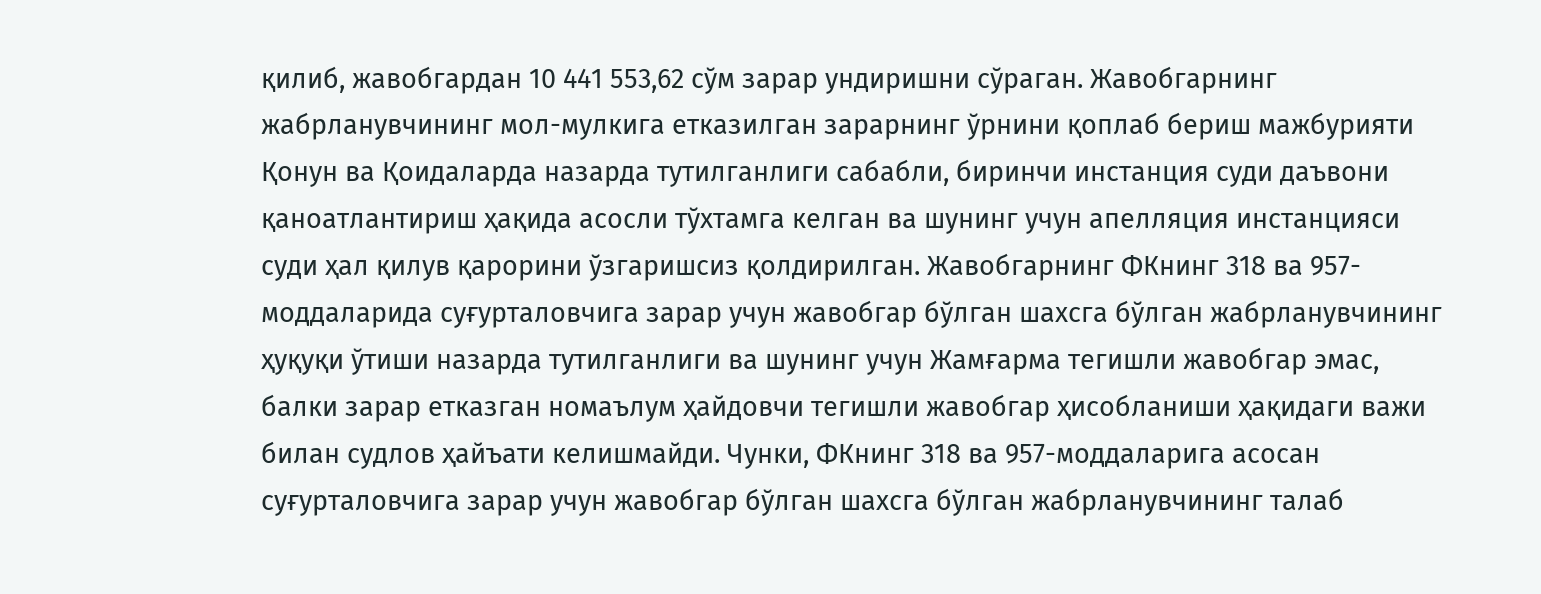қилиб, жавобгардан 10 441 553,62 сўм зарар ундиришни сўраган. Жавобгарнинг жабрланувчининг мол-мулкига етказилган зарарнинг ўрнини қоплаб бериш мажбурияти Қонун ва Қоидаларда назарда тутилганлиги сабабли, биринчи инстанция суди даъвони қаноатлантириш ҳақида асосли тўхтамга келган ва шунинг учун апелляция инстанцияси суди ҳал қилув қарорини ўзгаришсиз қолдирилган. Жавобгарнинг ФКнинг 318 ва 957-моддаларида суғурталовчига зарар учун жавобгар бўлган шахсга бўлган жабрланувчининг ҳуқуқи ўтиши назарда тутилганлиги ва шунинг учун Жамғарма тегишли жавобгар эмас, балки зарар етказган номаълум ҳайдовчи тегишли жавобгар ҳисобланиши ҳақидаги важи билан судлов ҳайъати келишмайди. Чунки, ФКнинг 318 ва 957-моддаларига асосан суғурталовчига зарар учун жавобгар бўлган шахсга бўлган жабрланувчининг талаб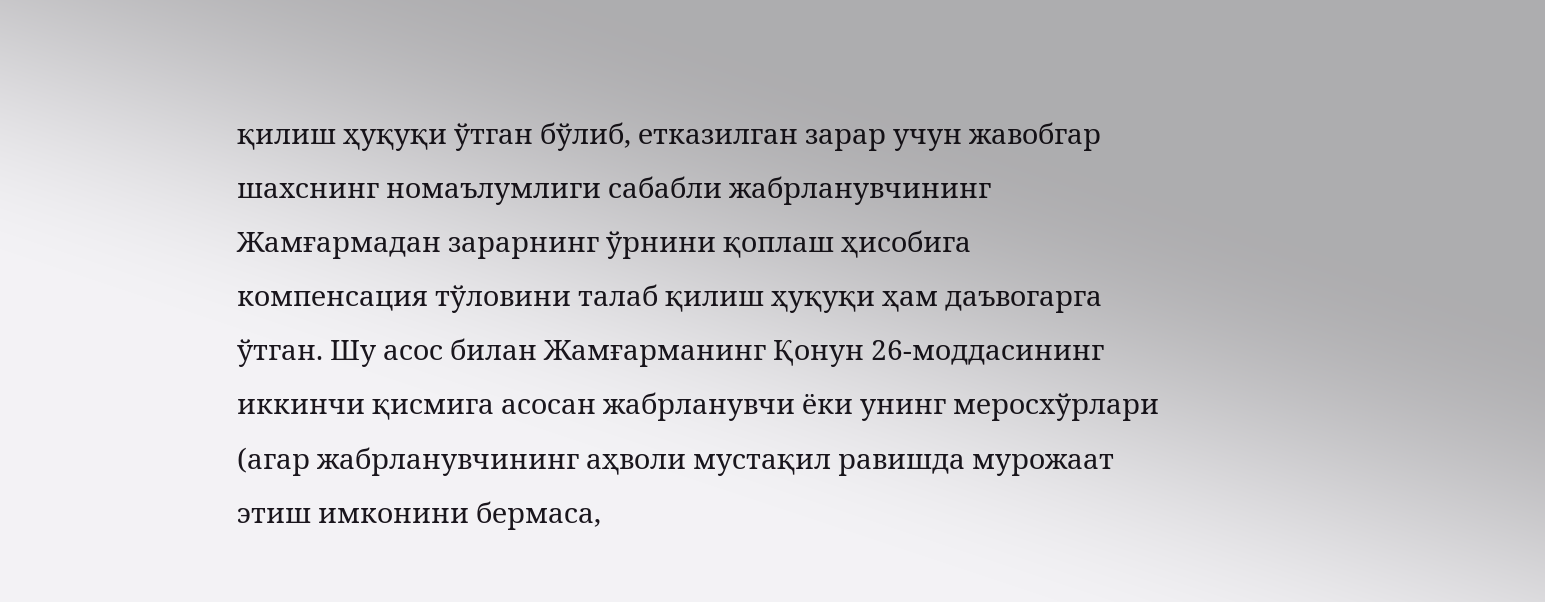қилиш ҳуқуқи ўтган бўлиб, етказилган зарар учун жавобгар шахснинг номаълумлиги сабабли жабрланувчининг Жамғармадан зарарнинг ўрнини қоплаш ҳисобига компенсация тўловини талаб қилиш ҳуқуқи ҳам даъвогарга ўтган. Шу асос билан Жамғарманинг Қонун 26-моддасининг иккинчи қисмига асосан жабрланувчи ёки унинг меросхўрлари (агар жабрланувчининг аҳволи мустақил равишда мурожаат этиш имконини бермаса,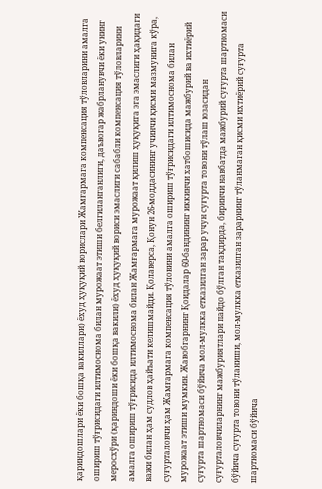қариндошлари ёки бошқа вакиллари) ёхуд ҳуқуқий ворислари Жамғармага компенсация тўловларини амалга ошириш тўғрисидаги илтимоснома билан мурожаат этиши белгиланганлиги, даъвогар жабрланувчи ёки унинг меросхўри (қариндоши ёки бошқа вакили) ёхуд ҳуқуқий вориси эмаслиги сабабли компенсация тўловларини амалга ошириш тўғрисида илтимоснома билан Жамғармага мурожаат қилиш ҳуқуқига эга эмаслиги ҳақидаги важи билан ҳам судлов ҳайъати келишмайди. Қолаверса, Қонун 26-моддасининг учинчи қисми мазмунига кўра, суғурталовчи ҳам Жамғармага компенсация тўловини амалга ошириш тўғрисидаги илтимоснома билан мурожаат этиши мумкин. Жавобгарнинг Қоидалар 60-бандининг иккинчи хатбошисида мажбурий ва ихтиёрий суғурта шартномаси бўйича мол-мулкка етказилган зарар учун суғурта товони тўлаш юзасидан суғурталовчиларнинг мажбуриятлари пайдо бўлган тақдирда, биринчи навбатда мажбурий суғурта шартномаси бўйича суғурта товони тўланиши, мол-мулкка етказилган зарарнинг тўланмаган қисми ихтиёрий суғурта шартномаси бўйича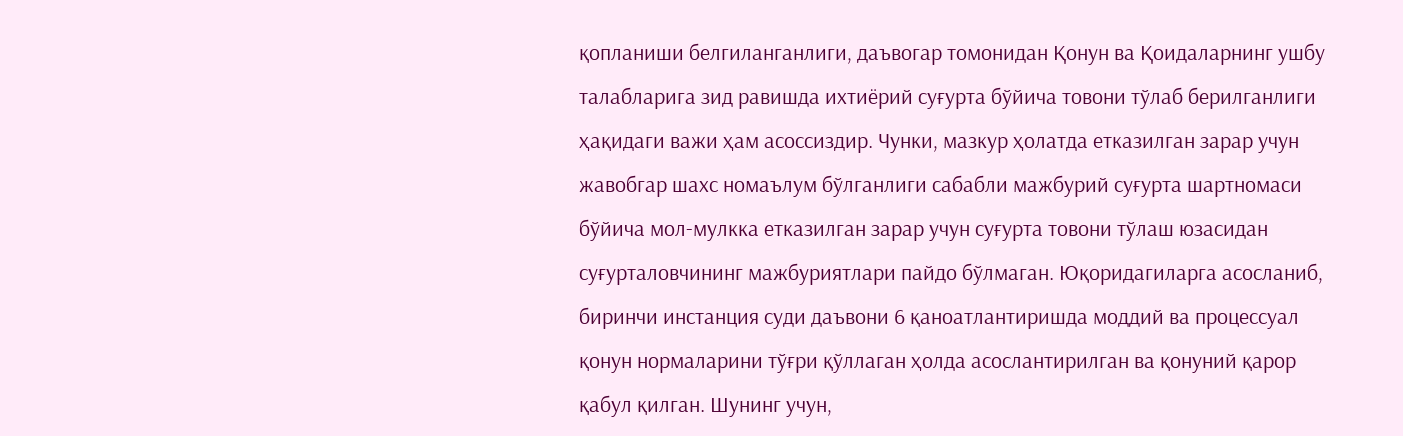қопланиши белгиланганлиги, даъвогар томонидан Қонун ва Қоидаларнинг ушбу талабларига зид равишда ихтиёрий суғурта бўйича товони тўлаб берилганлиги ҳақидаги важи ҳам асоссиздир. Чунки, мазкур ҳолатда етказилган зарар учун жавобгар шахс номаълум бўлганлиги сабабли мажбурий суғурта шартномаси бўйича мол-мулкка етказилган зарар учун суғурта товони тўлаш юзасидан суғурталовчининг мажбуриятлари пайдо бўлмаган. Юқоридагиларга асосланиб, биринчи инстанция суди даъвони 6 қаноатлантиришда моддий ва процессуал қонун нормаларини тўғри қўллаган ҳолда асослантирилган ва қонуний қарор қабул қилган. Шунинг учун,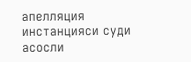апелляция инстанцияси суди асосли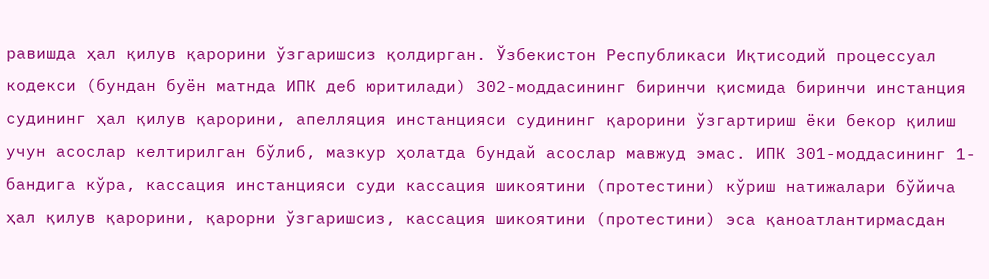равишда ҳал қилув қарорини ўзгаришсиз қолдирган. Ўзбекистон Республикаси Иқтисодий процессуал кодекси (бундан буён матнда ИПК деб юритилади) 302-моддасининг биринчи қисмида биринчи инстанция судининг ҳал қилув қарорини, апелляция инстанцияси судининг қарорини ўзгартириш ёки бекор қилиш учун асослар келтирилган бўлиб, мазкур ҳолатда бундай асослар мавжуд эмас. ИПК 301-моддасининг 1-бандига кўра, кассация инстанцияси суди кассация шикоятини (протестини) кўриш натижалари бўйича ҳал қилув қарорини, қарорни ўзгаришсиз, кассация шикоятини (протестини) эса қаноатлантирмасдан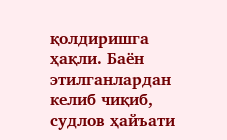қолдиришга ҳақли. Баён этилганлардан келиб чиқиб, судлов ҳайъати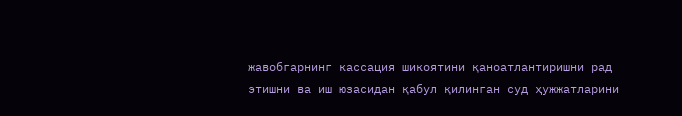жавобгарнинг кассация шикоятини қаноатлантиришни рад этишни ва иш юзасидан қабул қилинган суд ҳужжатларини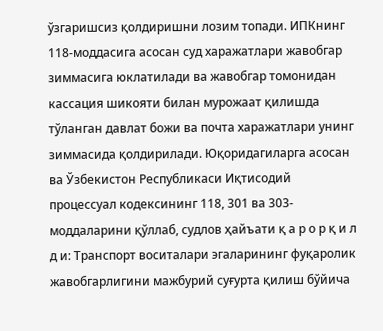ўзгаришсиз қолдиришни лозим топади. ИПКнинг 118-моддасига асосан суд харажатлари жавобгар зиммасига юклатилади ва жавобгар томонидан кассация шикояти билан мурожаат қилишда тўланган давлат божи ва почта харажатлари унинг зиммасида қолдирилади. Юқоридагиларга асосан ва Ўзбекистон Республикаси Иқтисодий процессуал кодексининг 118, 301 ва 303-моддаларини қўллаб, судлов ҳайъати қ а р о р қ и л д и: Транспорт воситалари эгаларининг фуқаролик жавобгарлигини мажбурий суғурта қилиш бўйича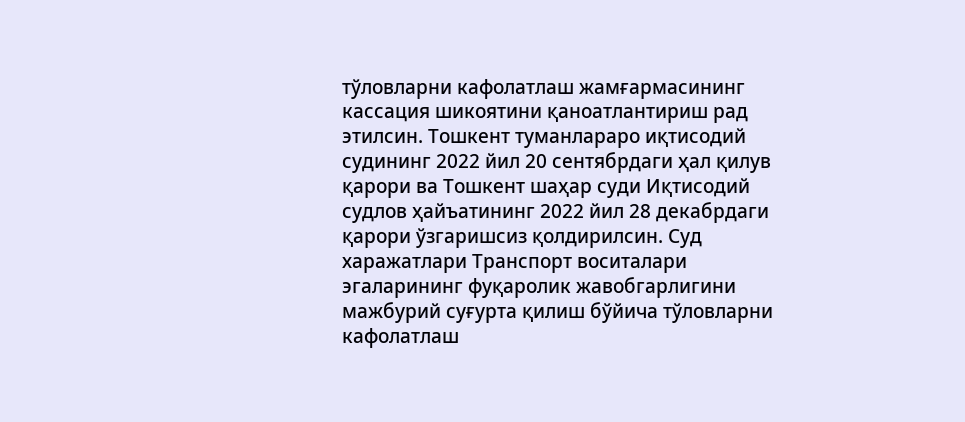тўловларни кафолатлаш жамғармасининг кассация шикоятини қаноатлантириш рад этилсин. Тошкент туманлараро иқтисодий судининг 2022 йил 20 сентябрдаги ҳал қилув қарори ва Тошкент шаҳар суди Иқтисодий судлов ҳайъатининг 2022 йил 28 декабрдаги қарори ўзгаришсиз қолдирилсин. Суд харажатлари Транспорт воситалари эгаларининг фуқаролик жавобгарлигини мажбурий суғурта қилиш бўйича тўловларни кафолатлаш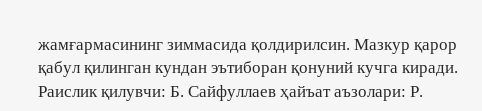жамғармасининг зиммасида қолдирилсин. Мазкур қарор қабул қилинган кундан эътиборан қонуний кучга киради. Раислик қилувчи: Б. Сайфуллаев ҳайъат аъзолари: Р.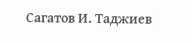Сагатов И. Таджиев